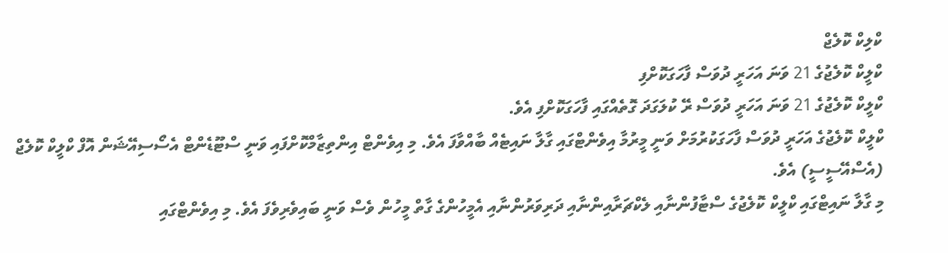ކްލިކް ކޮލެޖް
ކްލީކް ކޮލެޖުގެ 21 ވަނަ އަހަރީ ދުވަސް ފާހަގަކޮށްފި
ކްލީކް ކޮލެޖުގެ 21 ވަނަ އަހަރީ ދުވަސް ރޭ ކުލަގަދަ ގޮތެއްގައި ފާހަގަކޮށްފި އެވެ.
ކްލީކް ކޮލެޖުގެ އަހަރީ ދުވަސް ފާހަގަކުރުމަށް ވަނީ މީރުމާ އިވެންޓްގައި ގާލާ ނައިޓެއް ބާއްވާފަ އެވެ. މި އިވެންޓް އިންތިޒާމްކޮށްފައި ވަނީ ސްޓޫޑެންޓް އެސޯސިއޭޝަން އޮފް ކްލީކް ކޮލެޖް (އެސްއޭސީސީ) އެވެ.
މި ގާލާ ނައިޓްގައި ކްލީކް ކޮލެޖުގެ ސްޓާފުންނާއި ލެކްޗަރާއިންނާއި ދަރިވަރުންނާއި އެމީހުންގެ ގާތް މީހުން ވެސް ވަނީ ބައިވެރިވެފަ އެވެ. މި އިވެންޓްގައި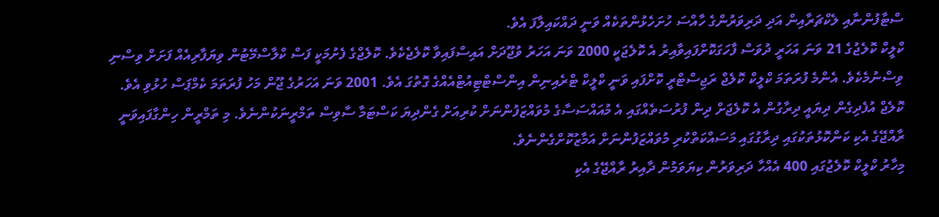ސްޓާފުންނާއި ލެކްޗަރާއިން އަދި ދަރިވަރުންގެ ހާއްސަ ހުށަހެޅުންތަކެއް ވަނީ ދައްކައިލާފަ އެވެ.
ކްލީކް ކޮލެޖުގެ 21 ވަނަ އަހަރީ ދުވަސް ފާހަގަކޮށްފައިވާއިރު އެ ކޮލެޖަކީ 2000 ވަނަ އަހަރު ވުޖޫދަށް އައިސްފައިވާ ކޮލެޖެކެވެ. ކޮލެޖްގެ ފެށުމަކީ ފަސް ކްލާސްމޭޓުން ވިޔަފާރިއެއް ފަށަށް ވިސްނި ވިސްނުމެކެވެ. އެންމެ ފުރަތަމަ ކްލީކް ކޮލެޖް ރަޖިސްޓްރީ ކޮށްފައި ވަނީ ކްލީކް ޓްރެއިނިން އިންސްޓްޓިއުޓްއެއްގެ ގޮތުގަ އެވެ. 2001 ވަނަ އަހަރުގެ ޖޫން މަހު ފުރަތަމަ ކެމްޕަސް ހުޅުވި އެވެ.
ކޮލެޖް އުފެދިގެން ދިޔައީ ދިރާގުން އެ ކޮލެޖަށް ދިން ފުރުސަތެއްގައި އެ މުއައްސަސާގެ މުވައްޒަފުންނަށް ކުރިއަށް ގެންދިޔަ ކަސްޓަމާ ސާވިސް ތަމްރީނަކުންނެވެ. މި ތަމްރީން ހިންގާފައިވަނީ ރާއްޖޭގެ އެކި ކަންކޮޅުތަކުގައި ދިރާގުގައި މަސައްކަތްކުރި މުވައްޒަފުންނަށް އަމާޒުކޮށްގެންނެވެ.
މިހާރު ކްލީކް ކޮލެޖުގައި 400 އެއްހާ ދަރިވަރުން ކިޔަވަމުން ދާއިރު ރާއްޖޭގެ އެކި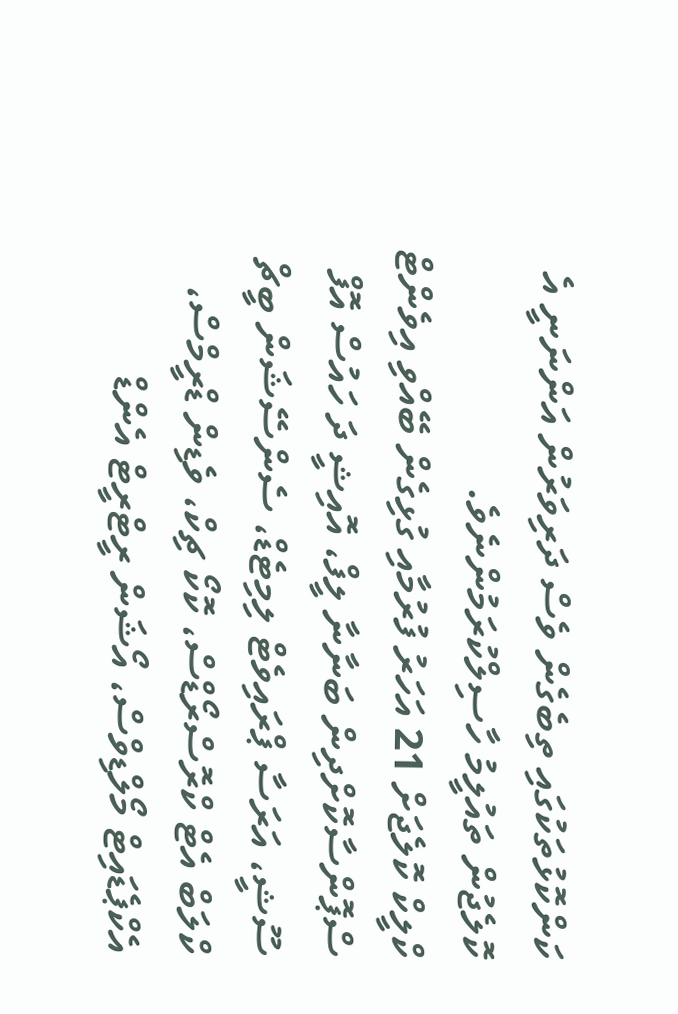ކަންކޮޅުތަކުގައި ތިބެގެން ވެސް ދަރިވަރުން އަންނަނީ އެ ކޮލެޖުން ތައުލީމު ހާސިލްކުރަމުންނެވެ.
ކްލީކް ކޮލެޖަށް 21 އަހަރު ފުރުމާއި ގުޅިގެން ބޭއްވި އިވެންޓް ސްޕޮންސާކޮށްދިން ބަނާނާ ލީފް، އޮއިޝީ ދަ ހައުސް އޮފް ސޫޝީ، އަރަސާ ޕްރައިވެޓް ލިމިޓެޑް، ސެންސޭޝަން ބީޗް ކްލަބް އެޓް ކްރޮސްރޯޑްސް، ކޮކޯ ޗިކް، ވެޑިން ޑްރީމްސް، އެކްޕެޑައިޓް މޯލްޑިވްސް، އޯޝަން ރީޓްރީޓް އެންޑް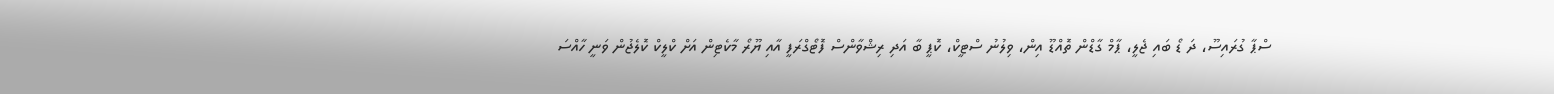ސްޕާ ގުރައިސޫ، ދަ ޑޯ ބައި ޖެލީ، ޕާމް ގާޑްން ތޮއްޑޫ އިން، ވިލުނު ސްޓީކް، ކޮޕީ ބާ އަދި ރިޝްވާންސް ފޮޓޯގްރަފީ އާއި ޔޫރޯ މާކެޓިން އަށް ކްލީކް ކޮލެޖުން ވަނީ ހާއްސަ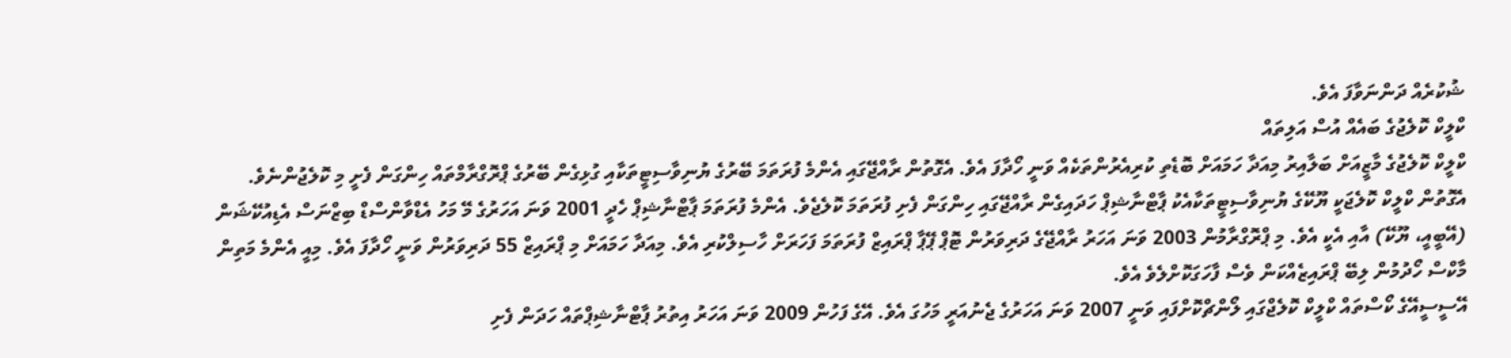ޝުކުރެއް ދަންނަވާފަ އެވެ.
ކްލީކް ކޮލެޖުގެ ބައެއް އުސް އަލިތައް
ކްލީކް ކޮލެޖުގެ މާޒީއަށް ބަލާއިރު މިއަދާ ހަމައަށް ބޮޑެތި ކުރިއެރުންތަކެއް ވަނީ ހޯދާފަ އެވެ. އެގޮތުން ރާއްޖޭގައި އެންމެ ފުރަތަމަ ބޭރުގެ ޔުނިވާސިޓީތަކާއި ގުޅިގެން ބޭރުގެ ޕްރޮގްރާމްތައް ހިންގަން ފެށީ މި ކޮލެޖުންނެވެ. އެގޮތުން ކްލީކް ކޮލެޖަކީ ޔޫކޭގެ ޔުނިވާސިޓީތަކާއެކު ޕާޓްނާޝިޕް ހަދައިގެން ރާއްޖޭގައި ހިންގަން ފެށި ފުރަތަމަ ކޮލެޖެވެ. އެންމެ ފުރަތަމަ ޕާޓްނާޝިޕް ހެދީ 2001 ވަނަ އަހަރުގެ މޭ މަހު އެޑްވާންސްޑް ބިޒްނަސް އެޑިއުކޭޝަން (އޭބީއީ، ޔޫކޭ) އާއި އެކީ އެވެ. މި ޕްރޮގްރާމުން 2003 ވަނަ އަހަރު ރާއްޖޭގެ ދަރިވަރުން ޓޮޕް ޕޭޕާ ޕްރައިޒް ފުރަތަމަ ފަހަރަށް ހާސިލްކުރި އެވެ. މިއަދާ ހަމައަށް މި ޕްރައިޒް 55 ދަރިވަރުން ވަނީ ހޯދާފަ އެވެ. މިއީ އެންމެ މަތިން މާކްސް ހޯދުމުން ލިބޭ ޕްރައިޒެއްކަން ވެސް ފާހަގަކޮށްލެވެ އެވެ.
އޭސީސީއޭގެ ކޯސްތައް ކްލީކް ކޮލެޖްގައި ލޯންޗްކޮށްފައި ވަނީ 2007 ވަނަ އަހަރުގެ ޖެނުއަރީ މަހުގަ އެވެ. އޭގެ ފަހުން 2009 ވަނަ އަހަރު އިތުރު ޕާޓްނާޝިޕްތައް ހަދަން ފެށި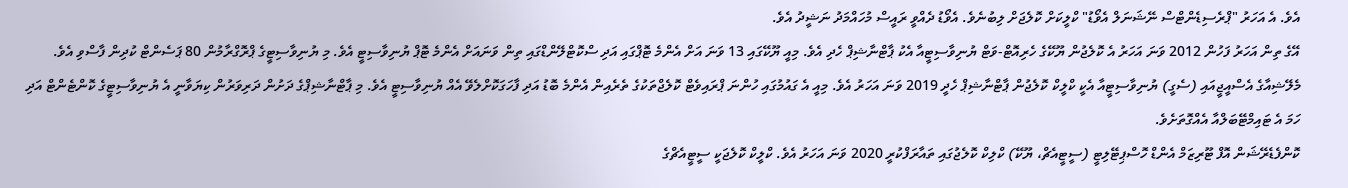އެވެ. އެ އަހަރު "ޕްރެސިޑެންޓްސް ނޭޝަނަލް އެވޯޑު" ކްލީކަށް ކޮލެޖަށް ލިބުނެވެ. އެވޯޑު ދެއްވީ ރައީސް މުހައްމަދު ނަޝީދު އެވެ.
އޭގެ ތިން އަހަރު ފަހުން 2012 ވަނަ އަހަރު އެ ކޮލެޖުން ޔޫކޭގެ ހެރިއޮޓް-ވަޓް ޔުނިވާސިޓީއާ އެކު ޕާޓްނާޝިޕް ހެދި އެވެ. މިއީ ޔޫކޭގައި 13 ވަނަ އަށް އެންމެ ޓޮޕްގައި އަދި ސްކޮޓްލޭންޑްގައި ތިން ވަނައަށް އެންމެ ޓޮޕް ޔުނިވާސިޓީ އެވެ. މި ޔުނިވާސިޓީގެ ޕްރޮގްރާމުން 80 ޕަސެންޓް ކުދިން ފާސްވި އެވެ.
މެލޭޝިއާގެ އެސްއީޖީއައި (ސެގީ) ޔުނިވާސިޓީއާ އެކީ ކްލީކް ކޮލެޖުން ޕާޓްނާޝިޕް ހެދީ 2019 ވަނަ އަހަރު އެވެ. މިއީ އެ ގައުމުގައި ހުންނަ ޕްރައިވެޓް ކޮލެޖްތަކުގެ ތެރެއިން އެންމެ ބޮޑު އަދި ފާހަގަކޮށްލެވޭ އެއް ޔުނިވާސިޓީ އެވެ. މި ޕާޓްނާޝިޕްގެ ދަށުން ދަރިވަރުން ކިޔަވާނީ އެ ޔުނިވާސިޓީގެ ކޮންޓެންޓް އަދި ހަމަ އެ ޓައިމްޓޭބަލްއާ އެއްގޮތަށެވެ.
ކޮންފެޑެރޭޝަން އޮފް ޓޫރިޒަމް އެންޑް ހޮސްޕިޓޭލިޓީ (ސީޓީއެޗް، ޔޫކޭ) ކްލިކް ކޮލެޖުގައި ތައާރަފްކުރީ 2020 ވަނަ އަހަރު އެވެ. ކްލީކް ކޮލެޖަކީ ސީޓީއެޗްގެ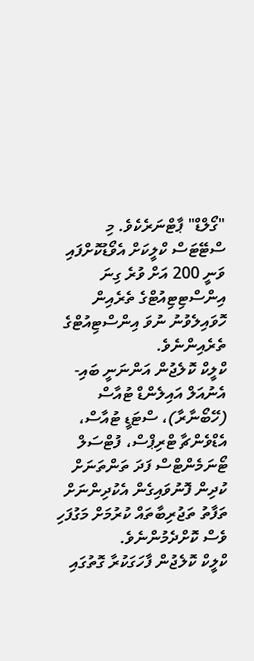"ގޯލްޑް" ޕާޓްނަރެކެވެ. މި ސްޓޭޓަސް ކްލީކަށް އެވޯޑުކޮށްފައި ވަނީ 200 އަށް ވުރެ ގިނަ އިންސްޓިޓިއުޓްގެ ތެރެއިން ހޮވައިލެވުނު ނުވަ އިންސްޓިއުޓްގެ ތެރެއިންނެވެ.
ކްލީކް ކޮލެޖުން އަންނަނީ ބައި-އެނުއަލް އައިލެންޑް ޓުއާސް (ހޭބޯނާރާ)، ސްޓަޑީ ޓުއާސް، އެޑްވެންޗާ ޓްރިޕްސް، ފުޓްސަލް ޓޯނަމެންޓްސް ފަދަ ތަންތަނަށް ކުދިން ފޮނުވައިގެން އެކުދިންނަށް ތަފާތު ތަޖުރިބާތައް ކުރުމަށް މަގުފަހި ވެސް ކޮށްދެމުންނެވެ.
ކްލީކް ކޮލެޖުން ފާހަގަކުރާ ގޮތުގައި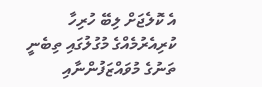އެ ކޮލެޖަށް ލިބޭ ހުރިހާ ކުރިއެރުމެއްގެ މުގުލުގައި ތިބެނީ ތަނުގެ މުވައްޒަފުންނާއި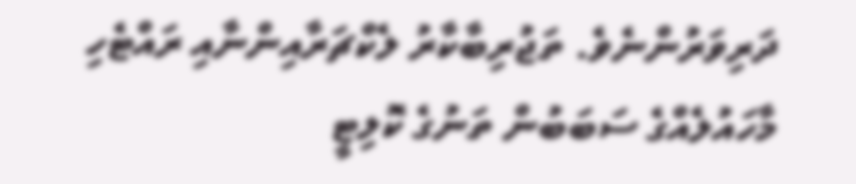ދަރިވަރުންނެވެ. ތަޖުރިބާކާރު ލެކްޗަރާއިންނާއި ރައްޓެހި މާހައުލެއްގެ ސަބަބުން ތަނުގެ ކޮލިޓީ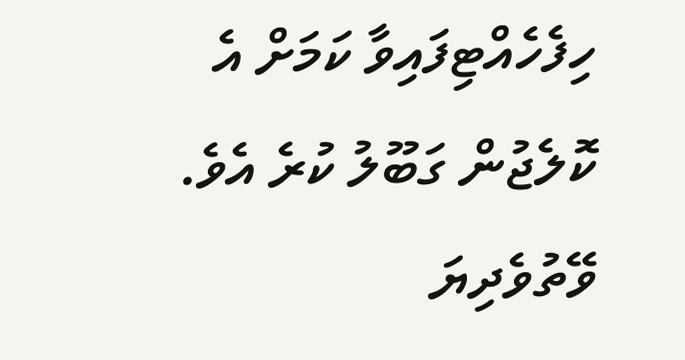ހިފެހެއްޓިފައިވާ ކަމަށް އެ ކޮލެޖުން ގަބޫލު ކުރެ އެވެ. ވޭތުވެދިޔަ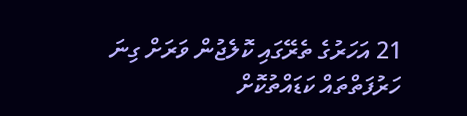21 އަހަރުގެ ތެރޭގައި ކޮލެޖުން ވަރަށް ގިނަ ހަރުފަތްތައް ކަޑައްތުކޮށް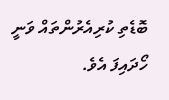ބޮޑެތި ކުރިއެރުންތައް ވަނީ ހޯދައިފަ އެވެ.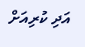އަދި ކުރިއަށް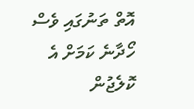އޮތް ތަނުގައި ވެސް ހޯދާނެ ކަމަށް އެ ކޮލެޖުން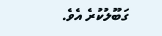ގަބޫލުކުރެ އެވެ.